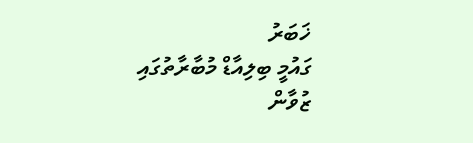ޚަބަރު
ގައުމީ ބިލިއާޑް މުބާރާތުގައި ޒުވާން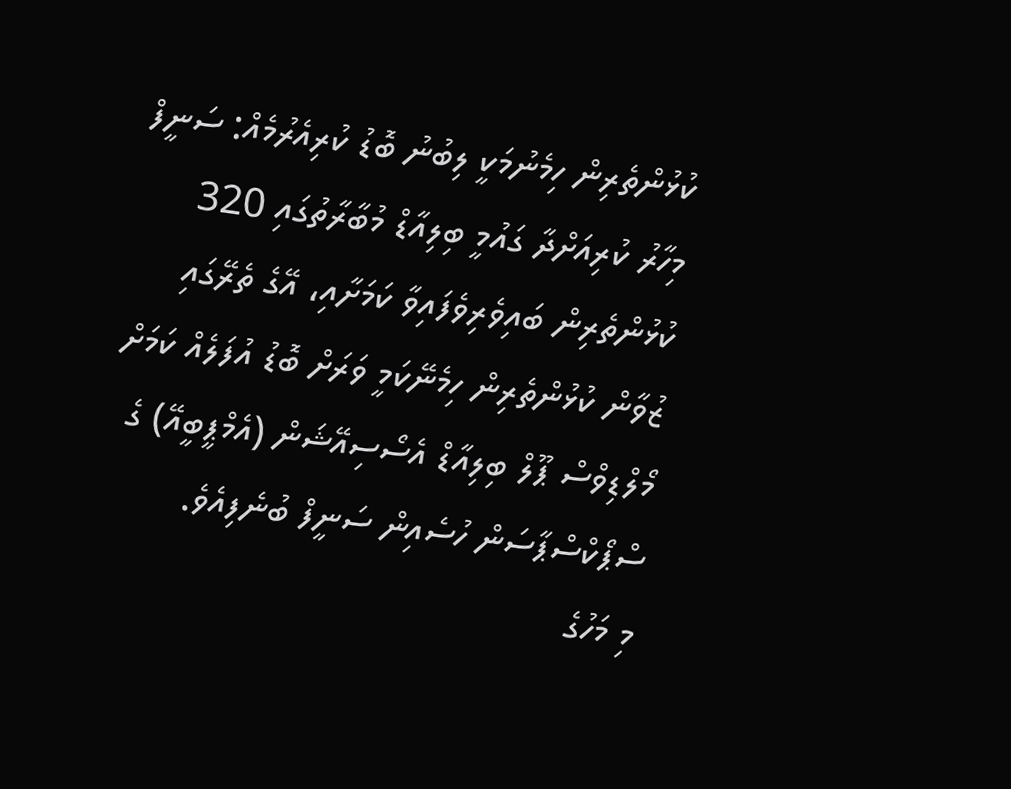ކުޅުންތެރިން ހިމެނުމަކީ ލިބުނު ބޮޑު ކުރިއެރުމެއް: ސަނީފް
މިހާރު ކުރިއަށްދާ ގައުމީ ބިލިއާޑް މުބާރާތުގައި 320 ކުޅުންތެރިން ބައިވެރިވެފައިވާ ކަމަށާއި، އޭގެ ތެރޭގައި ޒުވާން ކުޅުންތެރިން ހިމެނޭކަމީ ވަރަށް ބޮޑު އުފަލެއް ކަމަށް މޯލްޑިވްސް ޕޫލް ބިލިއާޑް އެސޯސިއޭޝަން (އެމްޕީބީއޭ) ގެ ސްޕޯކްސްޕާސަން ހުސެއިން ސަނީފް ބުނެފިއެވެ.
މި މަހުގެ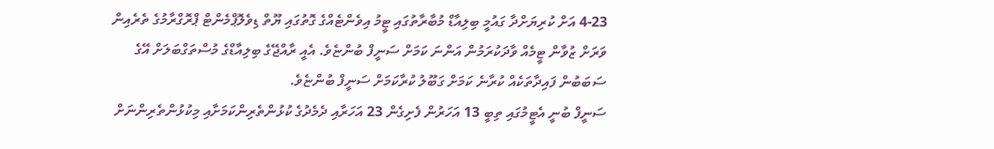4-23 އަށް ކުރިޔަށްދާ ގައުމީ ބިލިއާޑް މުބާރާތުގައި ޓީމު އިވެންޓެއްގެ ގޮތުގައި ޔޫތް ޑިވެލޮޕްމެންޓް ޕްރޮގްރާމުގެ ތެރެއިން ވަރަށް ޒުވާން ޓީމެއް ވާދަކުރަމުން އަންނަ ކަމަށް ސަނީފް ބުންޏެވެ. އެއީ ރާއްޖޭގެ ބިލިއާޑްގެ މުސްތަގްބަލަށް އޭގެ ސަބަބުން ފައިދާތަކެއް ކުރާނެ ކަމަށް ގަބޫލު ކުރާކަމަށް ސަނީފް ބުންޏެވެ.
ސަނީފް ބުނީ އެޓީމުގައި ތިބީ 13 އަހަރުން ފެށިގެން 23 އަހަރާއި ދެމެދުގެ ކުޅުންތެރިންކަމަށާއި މިކުޅުންތެރިންނަށް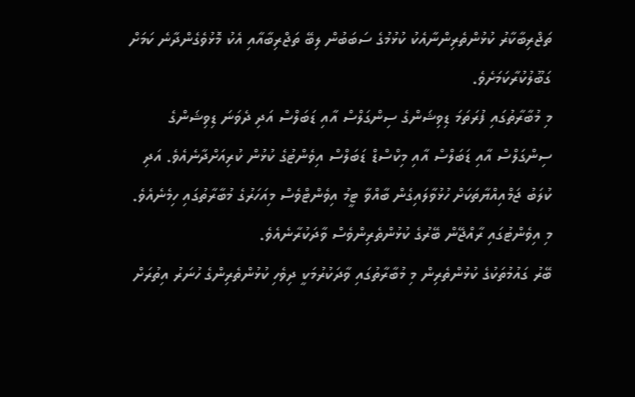ތަޖްރިބާކާރު ކުޅުންތެރިންނާއެކު ކުޅުމުގެ ސަބަބުން ލިބޭ ތަޖްރިބާއާއި އެކު މޮޅުވެގެންދާނެ ކަމަށް ގަބޫލުކުރާކަމަށެވެ.
މި މުބާރާތުގައި ފުރަތަމަ ޑިވިޝަންގެ ސިންގަލްސް އާއި ޑަބަލްސް އަދި ދެވަނަ ޑިވިޝަންގެ ސިންގަލްސް އާއި ޑަބަލްސް އާއި މިކްސްޑް ޑަބަލްސް އިވެންޓުގެ ކުޅުން ކުރިއަށްދާނެއެވެ. އަދި ކުލަބު ޖަމްއިއްޔާތަކަށް ހުޅުވާލައިގެން ބާއްވާ ޓީމު އިވެންޓްވެސް މިއަހަރުގެ މުބާރާތުގައި ހިމެނެއެވެ. މި އިވެންޓުގައި ރާއްޖޭން ބޭރުގެ ކުޅުންތެރިންވެސް ވާދަކުރާނެއެވެ.
ބޭރު ގައުމުތަކުގެ ކުޅުންތެރިން މި މުބާރާތުގައި ވާދަކުރުމަކީ ދިވެހި ކުޅުންތެރިންގެ ހުނަރު އިތުރަށް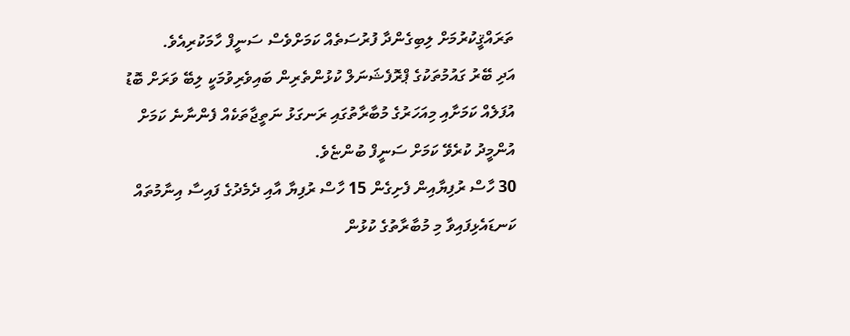ތަރައްޤީކުރުމަށް ލިބިގެންދާ ފުރުސަތެއް ކަމަށްވެސް ސަނީފް ހާމަކުރިއެވެ.
އަދި ބޭރު ގައުމުތަކުގެ ޕްރޮފެޝަނަލް ކުޅުންތެރިން ބައިވެރިވުމަކީ ލިބޭ ވަރަށް ބޮޑު އުފަލެއް ކަމަށާއި މިއަހަރުގެ މުބާރާތުގައި ރަނގަޅު ނަތީޖާތަކެއް ފެންނާނެ ކަމަށް އުންމީދު ކުރެވޭ ކަމަށް ސަނީފް ބުންޏެވެ.
30 ހާސް ރުފިޔާއިން ފެށިގެން 15 ހާސް ރުފިޔާ އާއި ދެމެދުގެ ފައިސާ އިނާމުތައް ކަނޑައެޅިފައިވާ މި މުބާރާތުގެ ކުޅުން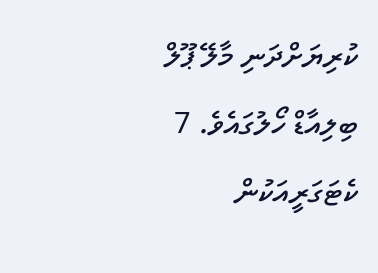ކުރިޔަށްދަނި މާލޭ ޕޫލް ބިލިއާޑް ހޯލުގައެވެ. 7 ކެޓަގަރީއަކުން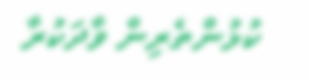ކުޅުންތެރިން ވާދަކުރާ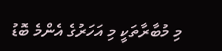މި މުބާރާތަކީ މި އަހަރުގެ އެންމެ ބޮޑު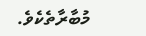މުބާރާތެކެވެ.